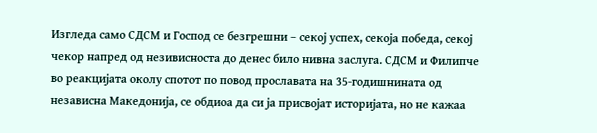Изгледа само СДСМ и Господ се безгрешни – секој успех, секоја победа, секој чекор напред од незивисноста до денес било нивна заслуга. СДСМ и Филипче во реакцијата околу спотот по повод прославата на 35-годишнината од независна Македонија, се обдиоа да си ја присвојат историјата, но не кажаа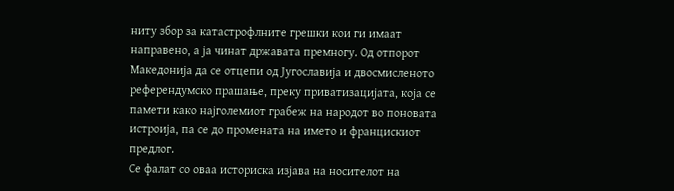ниту збор за катастрофлните грешки кои ги имаат направено, а ја чинат државата премногу. Од отпорот Македонија да се отцепи од Југославија и двосмисленото референдумско прашање, преку приватизацијата, која се памети како најголемиот грабеж на народот во поновата истроија, па се до промената на името и францискиот предлог.
Се фалат со оваа историска изјава на носителот на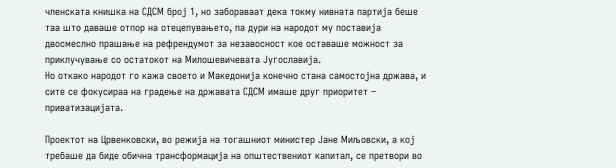членската книшка на СДСМ број 1, но забораваат дека токму нивната партија беше таа што даваше отпор на отецепувањето, па дури на народот му поставија двосмеслно прашање на рефрендумот за незавосност кое оставаше можност за приклучување со остатокот на Милошевичевата Југославија.
Но откако народот го кажа своето и Македонија конечно стана самостојна држава, и сите се фокусираа на градење на државата СДСМ имаше друг приоритет – приватизацијата.

Проектот на Црвенковски, во режија на тогашниот министер Јане Миљовски, а кој требаше да биде обична трансформација на општествениот капитал, се претвори во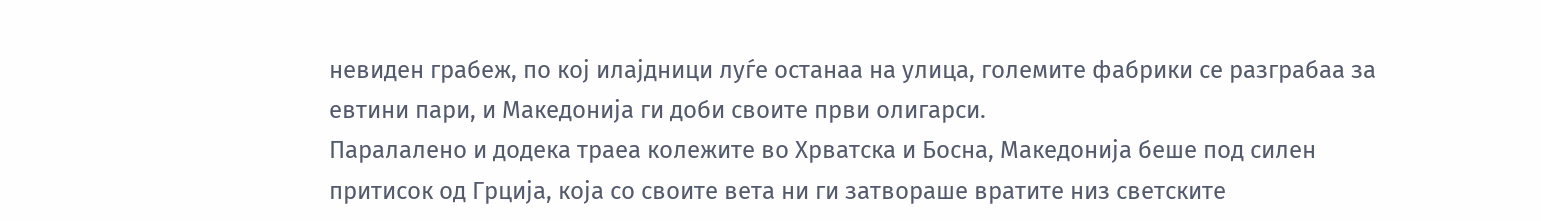невиден грабеж, по кој илајдници луѓе останаа на улица, големите фабрики се разграбаа за евтини пари, и Македонија ги доби своите први олигарси.
Паралалено и додека траеа колежите во Хрватска и Босна, Македонија беше под силен притисок од Грција, која со своите вета ни ги затвораше вратите низ светските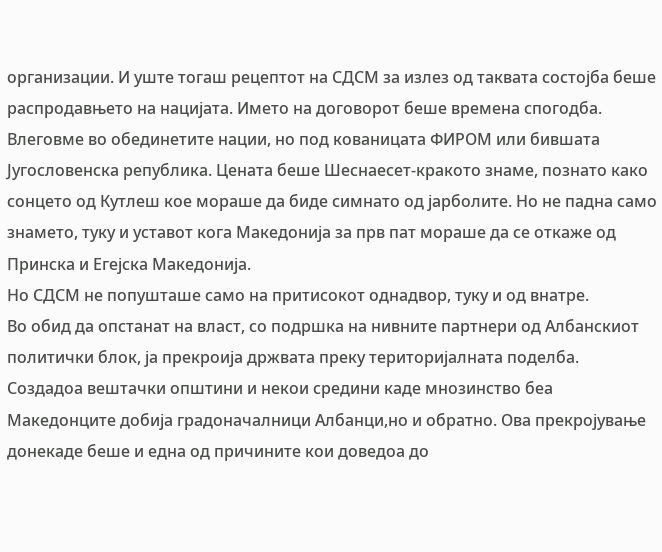организации. И уште тогаш рецептот на СДСМ за излез од таквата состојба беше распродавњето на нацијата. Името на договорот беше времена спогодба.
Влеговме во обединетите нации, но под кованицата ФИРОМ или бившата Југословенска република. Цената беше Шеснаесет-кракото знаме, познато како сонцето од Кутлеш кое мораше да биде симнато од јарболите. Но не падна само знамето, туку и уставот кога Македонија за прв пат мораше да се откаже од Принска и Егејска Македонија.
Но СДСМ не попушташе само на притисокот однадвор, туку и од внатре.
Во обид да опстанат на власт, со подршка на нивните партнери од Албанскиот политички блок, ја прекроија држвата преку територијалната поделба. Создадоа вештачки општини и некои средини каде мнозинство беа Македонците добија градоначалници Албанци,но и обратно. Ова прекројување донекаде беше и една од причините кои доведоа до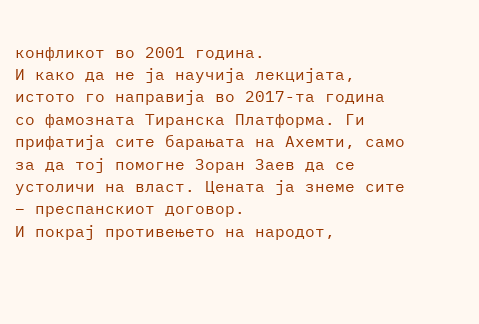конфликот во 2001 година.
И како да не ја научија лекцијата, истото го направија во 2017-та година со фамозната Тиранска Платформа. Ги прифатија сите барањата на Ахемти, само за да тој помогне Зоран Заев да се устоличи на власт. Цената ја знеме сите – преспанскиот договор.
И покрај противењето на народот,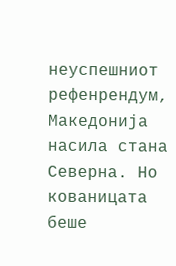неуспешниот рефенрендум, Македонија насила стана Северна. Но кованицата беше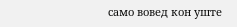само вовед кон уште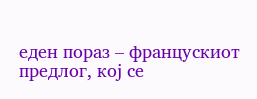еден пораз – францускиот предлог, кој се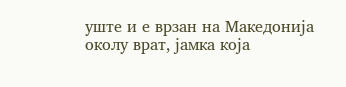уште и е врзан на Македонија околу врат, јамка која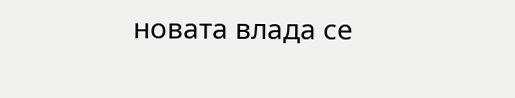новата влада се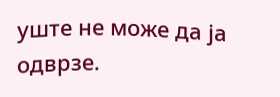уште не може да ја одврзе.